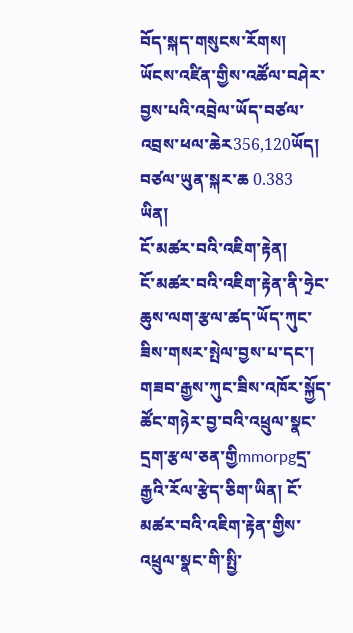བོད་སྐད་གསུངས་རོགས།
ཡོངས་འཛིན་གྱིས་འཚོལ་བཤེར་བྱས་པའི་འབྲེལ་ཡོད་བཙལ་འབྲས་ཕལ་ཆེར356,120ཡོད། བཙལ་ཡུན་སྐར་ཆ 0.383
ཡིན།
ངོ་མཚར་བའི་འཇིག་རྟེན།
ངོ་མཚར་བའི་འཇིག་རྟེན་ནི་ཧྲེང་ཆུས་ལག་རྩལ་ཚད་ཡོད་ཀུང་ཟིས་གསར་སྤེལ་བྱས་པ་དང་། གཟབ་རྒྱས་ཀུང་ཟིས་འཁོར་སྐྱོད་ཚོང་གཉེར་བྱ་བའི་འཕྲུལ་སྣང་དྲག་རྩལ་ཅན་གྱིmmorpgདྲ་རྒྱའི་རོལ་རྩེད་ཅིག་ཡིན། ངོ་མཚར་བའི་འཇིག་རྟེན་གྱིས་འཕྲུལ་སྣང་གི་སྤྱི་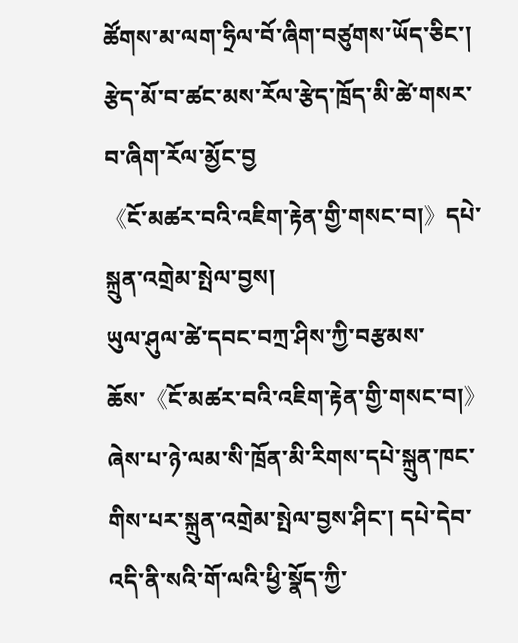ཚོགས་མ་ལག་ཧྲིལ་བོ་ཞིག་བཙུགས་ཡོད་ཅིང་། རྩེད་མོ་བ་ཚང་མས་རོལ་རྩེད་ཁྲོད་མི་ཚེ་གསར་བ་ཞིག་རོལ་མྱོང་བྱ
《ངོ་མཚར་བའི་འཇིག་རྟེན་གྱི་གསང་བ།》དཔེ་སྐྲུན་འགྲེམ་སྤེལ་བྱས།
ཡུལ་ཤུལ་ཚེ་དབང་བཀྲ་ཤིས་ཀྱི་བརྩམས་ཆོས་《ངོ་མཚར་བའི་འཇིག་རྟེན་གྱི་གསང་བ།》ཞེས་པ་ཉེ་ལམ་སི་ཁྲོན་མི་རིགས་དཔེ་སྐྲུན་ཁང་གིས་པར་སྐྲུན་འགྲེམ་སྤེལ་བྱས་ཤིང་། དཔེ་དེབ་འདི་ནི་སའི་གོ་ལའི་ཕྱི་སྣོད་ཀྱི་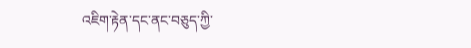འཇིག་རྟེན་དང་ནང་བཅུད་ཀྱི་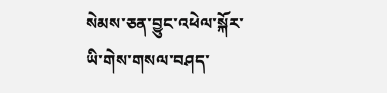སེམས་ཅན་བྱུང་འཕེལ་སྐོར་ཡི་གེས་གསལ་བཤད་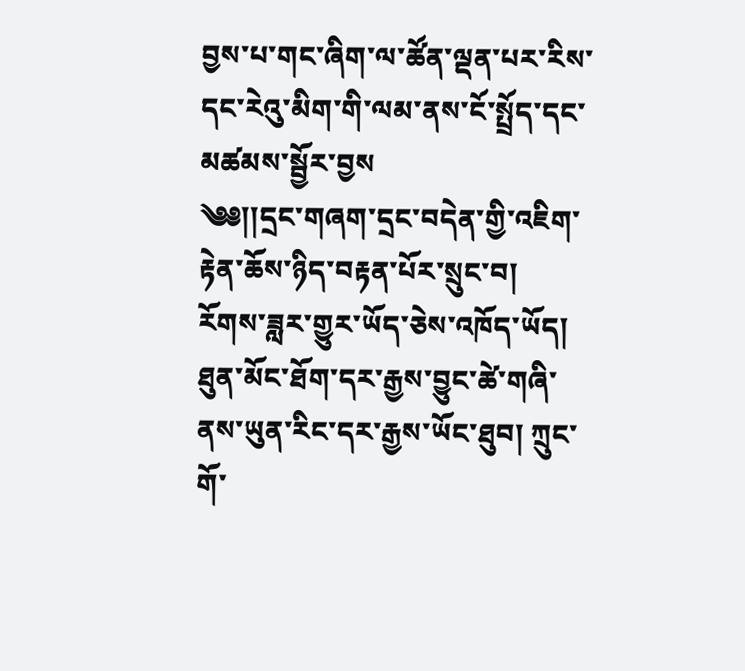བྱས་པ་གང་ཞིག་ལ་ཚོན་ལྡན་པར་རིས་དང་རེའུ་མིག་གི་ལམ་ནས་ངོ་སྤྲོད་དང་མཚམས་སྦྱོར་བྱས
༄༅།།དྲང་གཞག་དྲང་བདེན་གྱི་འཇིག་རྟེན་ཆོས་ཉིད་བརྟན་པོར་སྲུང་བ།
རོགས་ཟླར་གྱུར་ཡོད་ཅེས་འཁོད་ཡོད། ཐུན་མོང་ཐོག་དར་རྒྱས་བྱུང་ཚེ་གཞི་ནས་ཡུན་རིང་དར་རྒྱས་ཡོང་ཐུབ། ཀྲུང་གོ་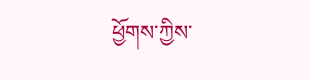ཕྱོགས་ཀྱིས་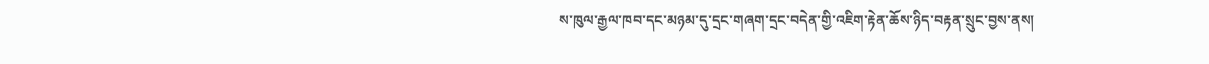ས་ཁུལ་རྒྱལ་ཁབ་དང་མཉམ་དུ་དྲང་གཞག་དྲང་བདེན་གྱི་འཇིག་རྟེན་ཆོས་ཉིད་བརྟན་སྲུང་བྱས་ནས།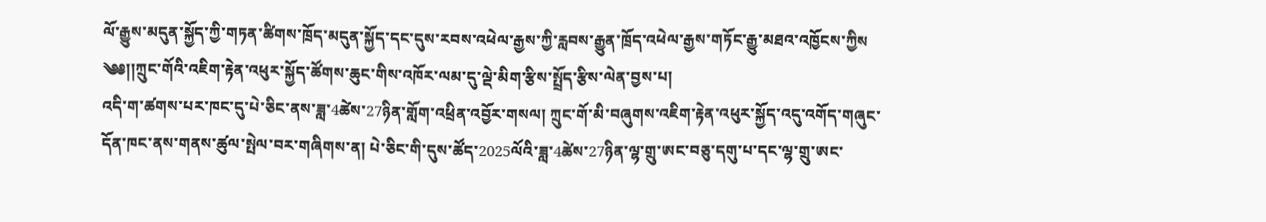ལོ་རྒྱུས་མདུན་སྐྱོད་ཀྱི་གཏན་ཚིགས་ཁྲོད་མདུན་སྐྱོད་དང་དུས་རབས་འཕེལ་རྒྱས་ཀྱི་རླབས་རྒྱུན་ཁྲོད་འཕེལ་རྒྱས་གཏོང་རྒྱུ་མཐའ་འཁྱོངས་ཀྱིས
༄༅།།ཀྲུང་གོའི་འཇིག་རྟེན་འཕུར་སྐྱོད་ཚོགས་ཆུང་གིས་འཁོར་ལམ་དུ་ལྡེ་མིག་རྩིས་སྤྲོད་རྩིས་ལེན་བྱས་པ།
འདི་ག་ཚགས་པར་ཁང་དུ་པེ་ཅིང་ནས་ཟླ་4ཚེས་27ཉིན་གློག་འཕྲིན་འབྱོར་གསལ། ཀྲུང་གོ་མི་བཞུགས་འཇིག་རྟེན་འཕུར་སྐྱོད་འདུ་འགོད་གཞུང་དོན་ཁང་ནས་གནས་ཚུལ་སྤེལ་བར་གཞིགས་ན། པེ་ཅིང་གི་དུས་ཚོད་2025ལོའི་ཟླ་4ཚེས་27ཉིན་ལྷ་གྲུ་ཨང་བཅུ་དགུ་པ་དང་ལྷ་གྲུ་ཨང་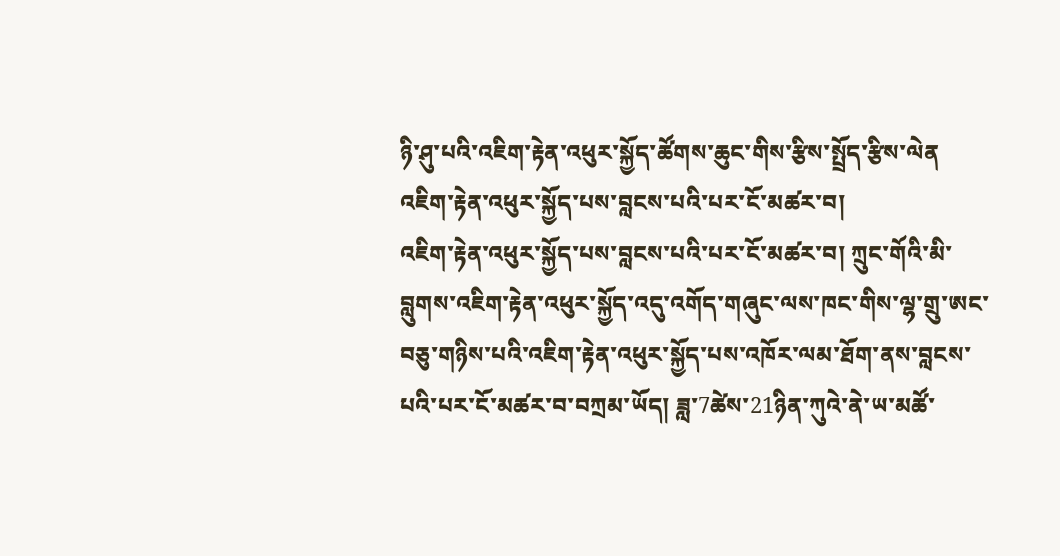ཉི་ཤུ་པའི་འཇིག་རྟེན་འཕུར་སྐྱོད་ཚོགས་ཆུང་གིས་རྩིས་སྤྲོད་རྩིས་ལེན
འཇིག་རྟེན་འཕུར་སྐྱོད་པས་བླངས་པའི་པར་ངོ་མཚར་བ།
འཇིག་རྟེན་འཕུར་སྐྱོད་པས་བླངས་པའི་པར་ངོ་མཚར་བ། ཀྲུང་གོའི་མི་བླུགས་འཇིག་རྟེན་འཕུར་སྐྱོད་འདུ་འགོད་གཞུང་ལས་ཁང་གིས་ལྷ་གྲུ་ཨང་བཅུ་གཉིས་པའི་འཇིག་རྟེན་འཕུར་སྐྱོད་པས་འཁོར་ལམ་ཐོག་ནས་བླངས་པའི་པར་ངོ་མཚར་བ་བཀྲམ་ཡོད། ཟླ་7ཚེས་21ཉིན་ཀུའེ་ནེ་ཡ་མཚོ་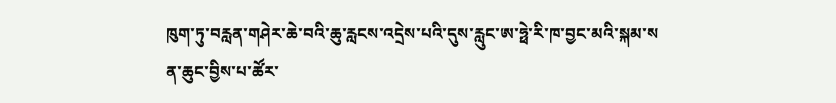ཁུག་ཏུ་བརླན་གཤེར་ཆེ་བའི་ཆུ་རླངས་འདྲེས་པའི་དུས་རླུང་ཨ་ཧྥེ་རི་ཁ་བྱང་མའི་སྐམ་ས
ན་ཆུང་བྱིས་པ་ཚོར་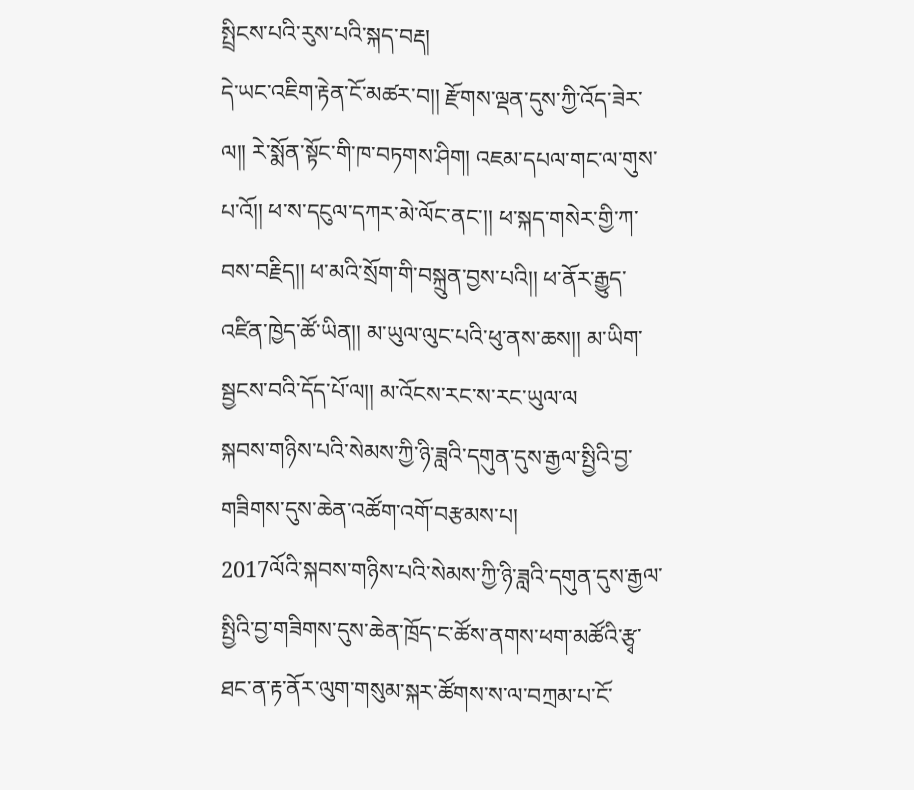སྤྲིངས་པའི་རུས་པའི་སྐད་བརྡ།
དེ་ཡང་འཇིག་རྟེན་ངོ་མཚར་བ།། རྫོགས་ལྡན་དུས་ཀྱི་འོད་ཟེར་ལ།། རེ་སྨོན་སྟོང་གི་ཁ་བཏགས་ཤིག། འཇམ་དཔལ་གང་ལ་གུས་པ་འོ།། ཕ་ས་དངུལ་དཀར་མེ་ལོང་ནང་།། ཕ་སྐད་གསེར་གྱི་ཀ་བས་བརྗིད།། ཕ་མའི་སྲོག་གི་བསྐྲུན་བྱས་པའི།། ཕ་ནོར་རྒྱུད་འཛིན་ཁྱེད་ཚོ་ཡིན།། མ་ཡུལ་ལུང་པའི་ཕུ་ནས་ཆས།། མ་ཡིག་སྦྱངས་བའི་དོད་པོ་ལ།། མ་འོངས་རང་ས་རང་ཡུལ་ལ
སྐབས་གཉིས་པའི་སེམས་ཀྱི་ཉི་ཟླའི་དགུན་དུས་རྒྱལ་སྤྱིའི་བྱ་གཟིགས་དུས་ཆེན་འཚོག་འགོ་བརྩམས་པ།
2017ལོའི་སྐབས་གཉིས་པའི་སེམས་ཀྱི་ཉི་ཟླའི་དགུན་དུས་རྒྱལ་སྤྱིའི་བྱ་གཟིགས་དུས་ཆེན་ཁྲོད་ང་ཚོས་ནགས་ཕག་མཚོའི་རྩྭ་ཐང་ན་རྟ་ནོར་ལུག་གསུམ་སྐར་ཚོགས་ས་ལ་བཀྲམ་པ་ངོ་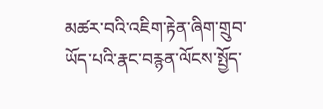མཚར་བའི་འཇིག་རྟེན་ཞིག་གྲུབ་ཡོད་པའི་རྣང་བརྙན་ལོངས་སྤྱོད་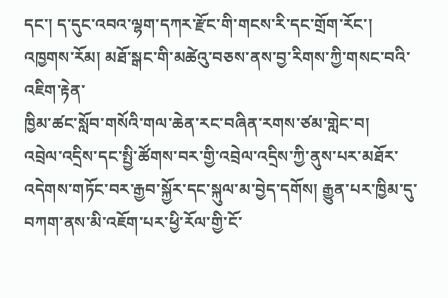དང་། ད་དུང་འབའ་ལྷག་དཀར་རྫོང་གི་གངས་རི་དང་གྲོག་རོང་། འཁྱགས་རོམ། མཐོ་སྒང་གི་མཚེའུ་བཅས་ནས་བྱ་རིགས་ཀྱི་གསང་བའི་འཇིག་རྟེན་
ཁྱིམ་ཚང་སློབ་གསོའི་གལ་ཆེན་རང་བཞིན་རགས་ཙམ་གླེང་བ།
འབྲེལ་འདྲིས་དང་སྤྱི་ཚོགས་བར་གྱི་འབྲེལ་འདྲིས་ཀྱི་ནུས་པར་མཐོར་འདེགས་གཏོང་བར་རྒྱབ་སྐྱོར་དང་སྐུལ་མ་བྱེད་དགོས། རྒྱུན་པར་ཁྱིམ་དུ་བཀག་ནས་མི་འཇོག་པར་ཕྱི་རོལ་གྱི་ངོ་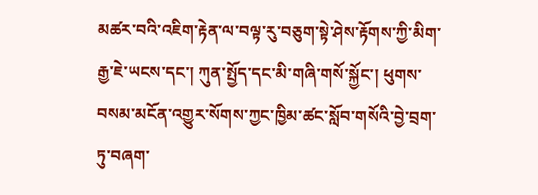མཚར་བའི་འཇིག་རྟེན་ལ་བལྟ་རུ་བཅུག་སྟེ་ཤེས་རྟོགས་ཀྱི་མིག་རྒྱ་ཇེ་ཡངས་དང་། ཀུན་སྤྱོད་དང་མི་གཞི་གསོ་སྐྱོང་། ཕུགས་བསམ་མངོན་འགྱུར་སོགས་ཀྱང་ཁྱིམ་ཚང་སློབ་གསོའི་བྱེ་བྲག་ཏུ་བཞག་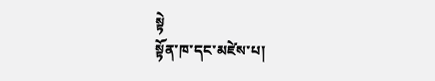སྟེ
སྟོན་ཁ་དང་མཛེས་པ།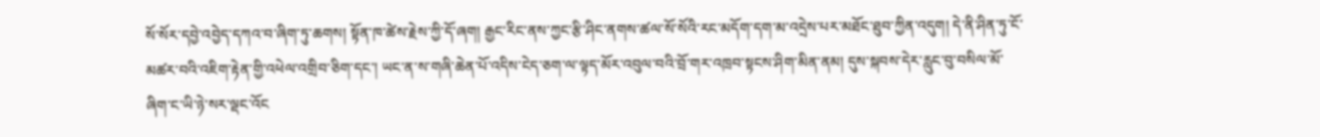སོ་སོར་དབྱེ་འབྱེད་དཀའ་བ་ཞིག་ཏུ་ཆགས། སྟོན་ཁ་ཚེས་རྗེས་ཀྱི་དོ་ཞག། རྒྱང་རིང་ནས་ཀྱང་རྩི་ཤིང་ནགས་ཚལ་སོ་སོའི་རང་མདོག་དག་མ་འདྲེས་པར་མཐོང་ཐུབ་ཀྱིན་འདུག། དེ་ནི་ཤིན་ཏུ་ངོ་མཚར་བའི་འཇིག་རྟེན་གྱི་འཕེལ་འགྲིབ་ཅིག་དང་། ཡང་ན་ས་གཞི་ཆེན་པོ་འདིས་ངེད་ཅག་ལ་ལྟད་མོར་འབུལ་བའི་བྲོ་གར་འཁྲབ་སྟངས་ཤིག་མིན་ནམ། དུས་སྐབས་དེར་རླུང་བུ་བསིལ་མོ་ཞིག་ང་ཡི་ཉེ་སར་ལྡང་འོང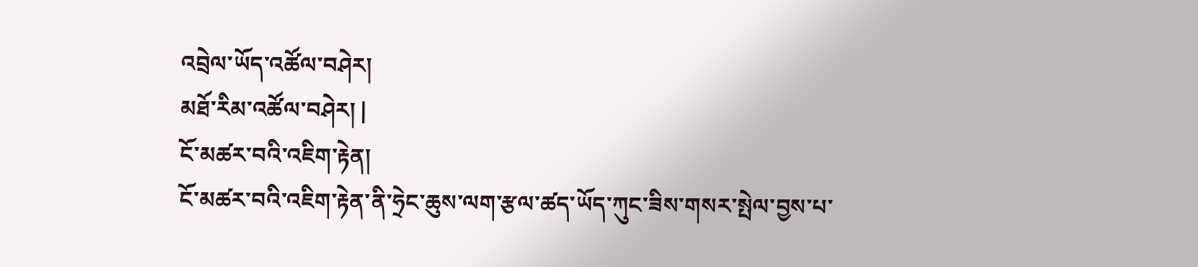འབྲེལ་ཡོད་འཚོལ་བཤེར།
མཐོ་རིམ་འཚོལ་བཤེར། |
ངོ་མཚར་བའི་འཇིག་རྟེན།
ངོ་མཚར་བའི་འཇིག་རྟེན་ནི་ཧྲེང་ཆུས་ལག་རྩལ་ཚད་ཡོད་ཀུང་ཟིས་གསར་སྤེལ་བྱས་པ་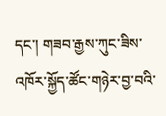དང་། གཟབ་རྒྱས་ཀུང་ཟིས་འཁོར་སྐྱོད་ཚོང་གཉེར་བྱ་བའི་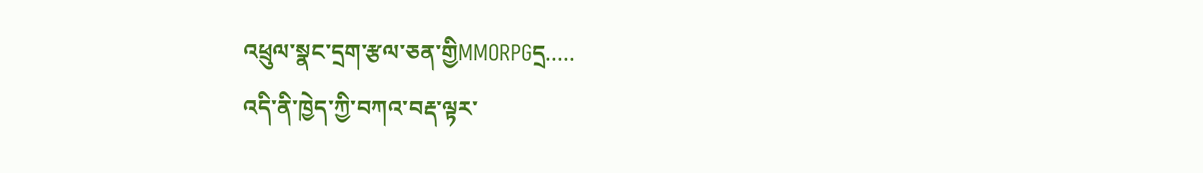འཕྲུལ་སྣང་དྲག་རྩལ་ཅན་གྱིMMORPGདྲ.....
འདི་ནི་ཁྱེད་ཀྱི་བཀའ་བརྡ་ལྟར་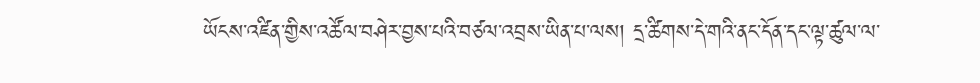ཡོངས་འཛིན་གྱིས་འཚོལ་བཤེར་བྱས་པའི་བཙལ་འབྲས་ཡིན་པ་ལས། དྲ་ཚིགས་དེ་གའི་ནང་དོན་དང་ལྟ་ཚུལ་ལ་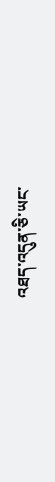འཐད་འདུན་ཅི་ཡང་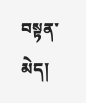བསྟན་མེད།